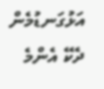އަޅުގަނޑުމެން ދެކޭ އެންމެ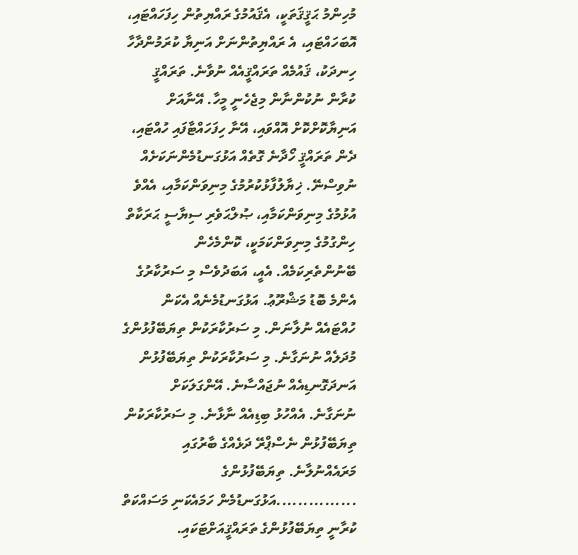މުހިންމު ޙަޤީޤަތަކީ، އެޤައުމުގެ ރައްޔިތުން ހިފަހައްޓައި، އޮބަހައްޓައި، އެ ރައްޔިތުންނަށް އަނިޔާ ކުރަމުންދާހާ ހިނދަކު، ޤައުމެއް ތަރައްޤީއެއް ނުވާނެ. ތަރައްޤީ ކުރާން ނުކުންނާން މިޖެހެނީ މީހާ. އޭނާއަށް އަނިޔާކޮށްކޮށް އޮއްވައި، އޭނާ ހިފަހައްޓާފައި ހުއްޓައި، ދެން ތަރައްޤީ ހޯދާނެ ގޮތެއް އަޅުގަނޑުމެންނަކަށެއް ނުވިސްނޭ. ޚިޔާލުފާޅުކުރުމުގެ މިނިވަންކަމާއި، އެއްވެ އުޅުމުގެ މިނިވަންކަމާއި، ޞުލްޙަވެރި ސިޔާސީ ޙަރަކާތް ހިންގުމުގެ މިނިވަންކަމަކީ، ކޮންމެހެން ބޭނުންތެރިކަމެއް. އެއީ، އަބަދުވެސް މި ސަރުކާރުގެ އެންމެ ބޮޑު މަޝްރޫޢު. އަޅުގަނޑުމެނެއް އެކަން ހުއްޓައެއް ނުލާނަން. މި ސަރުކާރަކުން ތިޔަބޭފުޅުންގެ މުދަލެއް ނުނަގާނެ. މި ސަރުކާރަކުން ތިޔަބޭފުޅުން އަނދަގޮނޑިއެއް ނުޖައްސާނެ. އޭންގަލަކަށް ނުނަގާނެ. އެއްހުޅު ބިޑިއެއް ނާޅާނެ. މި ސަރުކާރަކުން ތިޔަބޭފުޅުން ނެސްޕްރޭ ދަޅެއްގެ ބާރުގައި މަރައެއްނުލާނެ. ތިޔަބޭފުޅުންގެ ...............އަޅުގަނޑުމެން ހަމައެކަނި މަސައްކަތް ކުރާނީ ތިޔަބޭފުޅުންގެ ތަރައްޤީއަށްޓަކައި.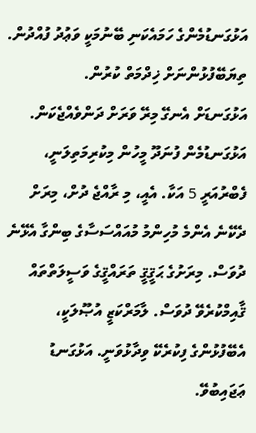އަޅުގަނޑުމެންގެ ހަމައެކަނި ބޭނުމަކީ ވަޢުދު ފުއްދުން. ތިޔަބޭފުޅުންނަށް ޚިދްމަތް ކުރުން.
އަޅުގަނޑަށް އެނގޭ މިރޭ ވަރަށް ދަންވެއްޖެކަން. އަޅުގަނޑުމެން ފުނަދޫ މީހުން މިކުރިމަތިލަނީ، ފެބްރުއަރީ 5 އަކާ. އެއީ، މި ރާއްޖެ ދުށް، މިރަށް ދެކޭނެ އެންމެ މުހިންމު މުއައްސަސާގެ ބިންގާ އެޅޭނެ ދުވަސް. މިރަށުގެ ޙަޤީޤީ ތަރައްޤީގެ ވަސީލަތްތައް ޤާއިމްކުރެވޭ ދުވަސް. ލާމަރްކަޒީ އުޞޫލަކީ، އެބޭފުޅުންގެ ފިކުރެކޭ ވިދާޅުވަނީ. އަޅުގަނޑު ޢަޖައިބުވޭ.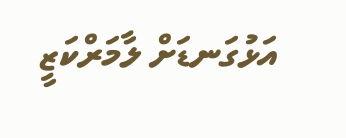އަޅުގަނޑަށް ލާމަރްކަޒީ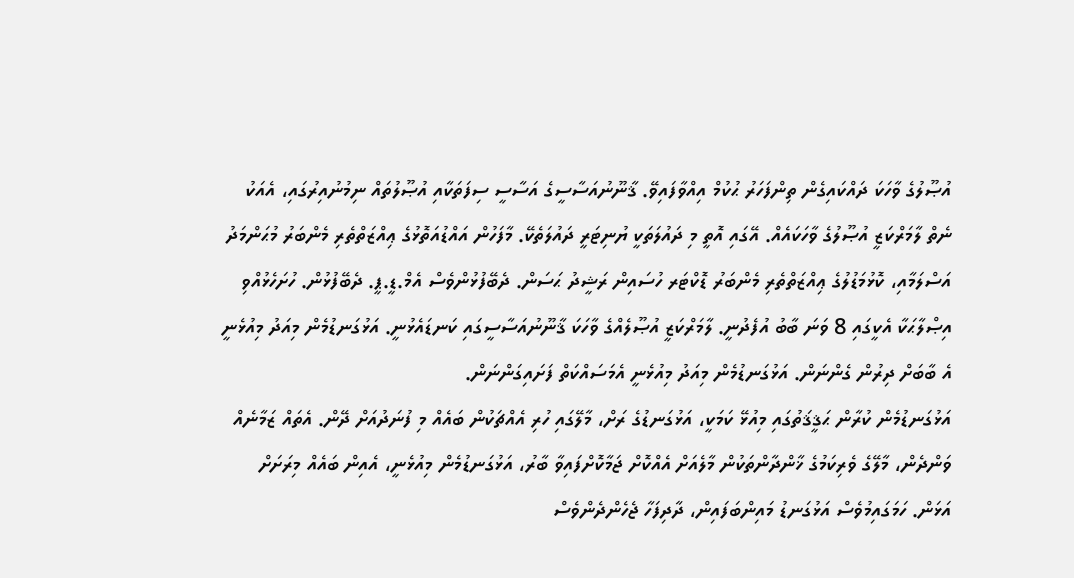އުޞޫލުގެ ވާހަކަ ދައްކައިގެން ތިންފަހަރު ޙުކުމް އިއްވާފައިވޭ. ޤާނޫނުއަސާސީގެ އަސާސީ ސިފަތަކާއި އުޞޫލުތައް ނިމުނުއިރުގައި، އެއަކު ނެތް ލާމަރްކަޒީ އުޞޫލުގެ ވާހަކައެއް. އޭގައި އޮތީ މި ދައުލަތަކީ ޔުނިޓަރީ ދައުލަތެކޭ. މާފަހުން އައްޑުއަތޮޅުގެ ޢިއްޒަތްތެރި މެންބަރު މުޙަންމަދު އަސްލަމާއި، ކޮޅުމަޑުލުގެ ޢިއްޒަތްތެރި މެންބަރު ޑޮކްޓަރ ހުސައިން ރަޝީދު ޙަސަން. ދެބޭފުޅުންވެސް އެމް.ޑީ.ޕީ. ދެބޭފުޅުން. ހުށަހެޅުއްވި އިޞްލާޙަކާ އެކީގައި 8 ވަނަ ބާބު އުފެދުނީ. ލާމަރްކަޒީ އުޞޫލެއްގެ ވާހަކަ ޤާނޫނުއަސާސީގައި ކަނޑައެޅުނީ. އަޅުގަނޑުމެން މިއަދު މިއުޅެނީ އެ ބާބަށް ދިރުން ގެންނަން. އަޅުގަނޑުމެން މިއަދު މިއުޅެނީ އެމަސައްކަތް ފަށައިގަންނަން.
އަޅުގަނޑުމެން ކުރާން ޙަޤީޤަތުގައި މިއުޅޭ ކަމަކީ، އަޅުގަނޑުގެ ރަށް، މާލޭގައި ހުރި އެއްޗަކުން ބައެއް މި ފުނަދުއަށް ދޭން. އެތައް ޒަމާނެއް ވަންދެން، މާލޭގެ ވެރިކަމުގެ ޚާންދާންތަކުން މާލެއަށް އެއްކޮށް ޖަމާކޮށްފައިވާ ބާރު، އަޅުގަނޑުމެން މިއުޅެނީ، އެއިން ބައެއް މިރަށަށް އަޅަން. ހަމަގައިމުވެސް އަޅުގަނޑު މައިންބަފައިން، ދާދިފަހާ ޖެހެންދެންވެސް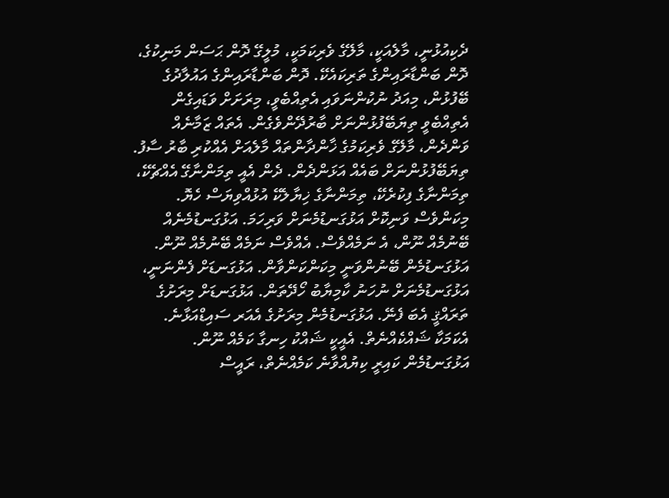ދެކިއުޅުނީ، މާލެއަކީ، މާލޭގެ ވެރިކަމަކީ، މުލީގޭ ދޮން ޙަސަން މަނިކުގެ، ދޮން ބަންޑާރައިންގެ ތަރިކައެކޭ. ދޮން ބަންޑާރައިންގެ އައުލާދުގެ ބޭފުޅުން، މިއަދު ނުކުންނަވައި އެތިއްބެވީ، މިރަށަށް ވަޑައިގެން އެތިއްބެވީ ތިޔަބޭފުޅުންނަށް ބާރުދޭންވެގެން. އެތައް ޒަމާނެއް ވަންދެން، މާލޭގެ ވެރިކަމުގެ ޚާންދާންތައް މާލެއަށް އެއްކުރި ބާރު ސާފު. ތިޔަބޭފުޅުންނަށް ބައެއް އަޅަންދެން. ދެން އެއީ ތިމަންނާގޭ އެއްޗެކޭ، ތިމަންނާގެ ފިކުރެކޭ، ތިމަންނާގެ ޚިޔާލެކޭ އުޅުއްވިޔަސް ހެޔޮ. މިކަންވެސް ވަނިކޮށް އަޅުގަނޑުމެނަށް ވަރިހަމަ. އަޅުގަނޑުމެނެއް ބޭނުމެއް ނޫން، އެ ނަމެއްވެސް. އެއްވެސް ނަމެއް ބޭނުމެއް ނޫން. އަޅުގަނޑުމެން ބޭނުންވަނީ މިކަންކަންވާން. އަޅުގަނޑަށް ފެންނަނީ، އަޅުގަނޑުމެނަށް ނުހަނު ކާމިޔާބު ހޯދޭތަން. އަޅުގަނޑަށް މިރަށުގެ ތަރައްޤީ އެބަ ފެނޭ. އަޅުގަނޑުމެން މިރަށުގެ އެއަރ ސައިޑްއަޅާނެ. އެކަމަކާ ޝައްކެއްނެތް. އެއީކީ ޝައްކު ހިނގާ ކަމެއް ނޫން. އަޅުގަނޑުމެން ކައިރީ ކިޔުއްވާނެ ކަމެއްނެތް، ރައީސް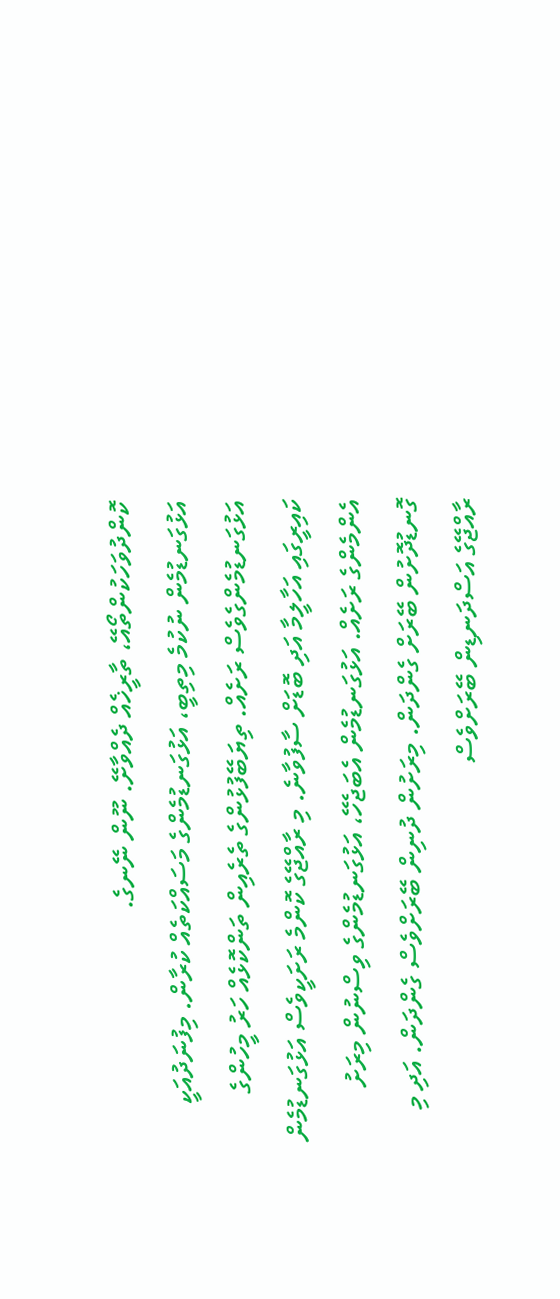ކޮންދުވަހަކުންތޯއޭ، ތާރީޚެއް ދެއްވާށޭ. ނޫން ނޭނގެ.
އަޅުގަނޑުމެން ނުކުމެ މިތިބީ، އަޅުގަނޑުމެންގެ މަސައްކަތެއް ކުރާން. މިފުނަދުއަކީ އަޅުގަނޑުމެންގެވެސް ރަށެއް. ތިޔަބޭފުޅުންގެ ތެރެއިން ތަންކޮޅެއް ހަރު މީހުންގެ ކައިރީގައި އަހާލީމާ އަދި ބޮޑަށް ސާފުވާނެ. މި ރާއްޖޭގެ ކޮންމެ ރަށަކީވެސް އަޅުގަނޑުމެން އެންމެންގެ ރަށެއް. އަޅުގަނޑުމެން އެބަޖެހޭ، އަޅުގަނޑުމެންގެ ވިސްނުން މިރަށު ގޮނޑުދޮށުން ބޭރަށް ގެންދަން. މިރަށުން ދުނިން ބޭރަށްވެސް ގެންދަން. އަދި މި ރާއްޖޭގެ އަސްދަނޑިން ބޭރަށްވެސް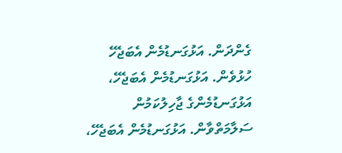ގެންދަން. އަޅުގަނޑުމެން އެބަޖެހޭ ހުޅުވެން. އަޅުގަނޑުމެން އެބަޖެހޭ، އަޅުގަނޑުމެންގެ ޖާހިލުކަމުން ސަލާމަތްވާން. އަޅުގަނޑުމެން އެބަޖެހޭ،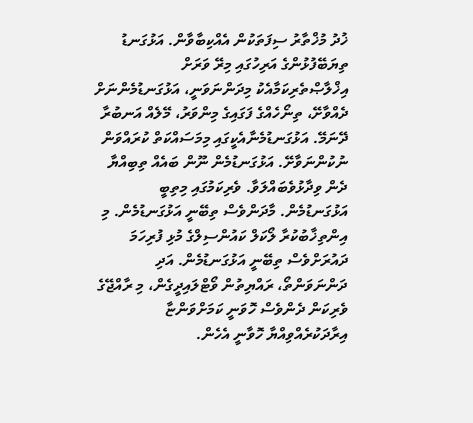ޚުދު މުޚްތާރު ސިފަތަކުން އެއްކިބާވާން. އަޅުގަނޑު ތިޔަބޭފުޅުންގެ އަރިހުގައި މިރޭ ވަރަށް އިޚްލާޞްތެރިކަމާއެކު މިދަންނަވަނީ، އަޅުގަނޑުމެންނަށް ދެއްވާށޭ، ތިނޯހެއްގެ ފަގައިގެ މިންވަރު، މޭލެއް އަނބުރާ ދޭނަމޭ. އަޅުގަނޑުމެނާއެކީގައި މިމަސައްކަތް ކުރައްވަން ނުކުންނަވާށޭ. އަޅުގަނޑުމެން ނޫން ބައެއް ތިބިއްޔާ ދެން ވިދާޅުވެބައްލަވާ. ވެރިކަމުގައި މިތިބީ އަޅުގަނޑުމެން. މާދަންވެސް ތިބޭނީ އަޅުގަނޑުމެން. މި އިންތިޚާބުކުރާ ލޯކަލް ކައުންސިލްގެ މުޅި ފުރިހަމަ ދައުރަށްވެސް ތިބޭނީ އަޅުގަނޑުމެން. އަދި ދަންނަވަންތޯ، ރައްޔިތުން ވޯޓްލައިދީގެން، މި ރާއްޖޭގެ ވެރިކަން ދެންވެސް ހޮވަނީ ކަމަށްވަންޏާ އިރާދަކުރެއްވިއްޔާ ހޮވާނީ އެހެން.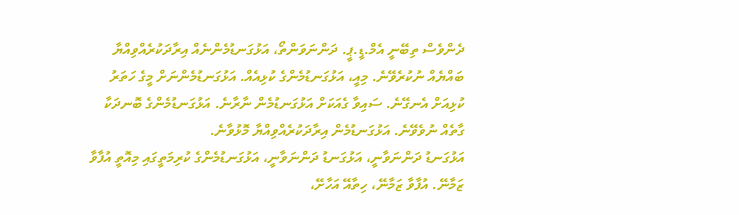ދެންވެސް ތިބޭނީ އެމް.ޑީ.ޕީ. ދަންނަވަންތޯ، އަޅުގަނޑުމެންނެއް އިރާދަކުރެއްވިއްޔާ ބައްޔެއް ނުކުރެވޭނެ. މިއީ، އަޅުގަނޑުމެންގެ ކުޅިއެއް. އަޅުގަނޑުމެންނަށް މީގެ ހަތަރު ކުޅިއަށް އެނގޭނެ. ސައިވާ ގެއަކަށް އަޅުގަނޑުމެން ނާރާނެ. އަޅުގަނޑުމެންގެ ބޮނދަކާ ގާތެއް ނުވެވޭނެ. އަޅުގަނޑުމެން އިރާދަކުރެއްވިއްޔާ މޮޅުވާނެ.
އަޅުގަނޑު ދަންނަވާނީ، އަޅުގަނޑު ދަންނަވާނީ، އަޅުގަނޑުމެންގެ ކުރިމަތީގައި މިއޮތީ އުފާވާ ޒަމާނޭ. އުފާވާ ޒަމާނޭ، ހިތާއޭ އަހާށޭ،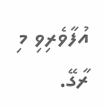އުފާވެރިވި މި ރާގޭ.